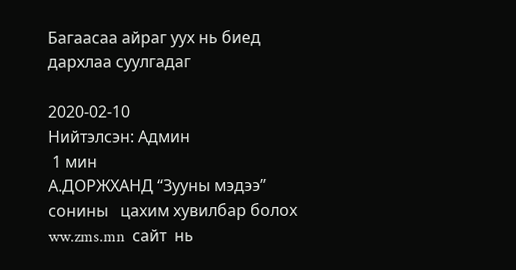Багаасаа айраг уух нь биед дархлаа суулгадаг

2020-02-10
Нийтэлсэн: Админ
 1 мин
А.ДОРЖХАНД “Зууны мэдээ” сонины   цахим хувилбар болох  ww.zms.mn  сайт  нь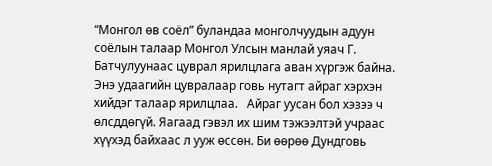“Монгол өв соёл” буландаа монголчуудын адуун соёлын талаар Монгол Улсын манлай уяач Г. Батчулуунаас цуврал ярилцлага аван хүргэж байна. Энэ удаагийн цувралаар говь нутагт айраг хэрхэн хийдэг талаар ярилцлаа.   Айраг уусан бол хэзээ ч өлсддөгүй. Яагаад гэвэл их шим тэжээлтэй учраас хүүхэд байхаас л ууж өссөн. Би өөрөө Дундговь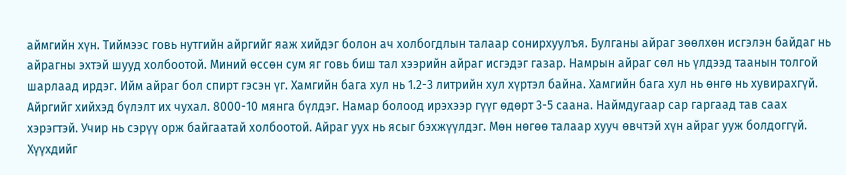аймгийн хүн. Тиймээс говь нутгийн айргийг яаж хийдэг болон ач холбогдлын талаар сонирхуулъя. Булганы айраг зөөлхөн исгэлэн байдаг нь айрагны эхтэй шууд холбоотой. Миний өссөн сум яг говь биш тал хээрийн айраг исгэдэг газар. Намрын айраг сөл нь үлдээд таанын толгой шарлаад ирдэг. Ийм айраг бол спирт гэсэн үг. Хамгийн бага хул нь 1.2-3 литрийн хул хүртэл байна. Хамгийн бага хул нь өнгө нь хувирахгүй. Айргийг хийхэд бүлэлт их чухал. 8000-10 мянга бүлдэг. Намар болоод ирэхээр гүүг өдөрт 3-5 саана. Наймдугаар сар гаргаад тав саах хэрэгтэй. Учир нь сэрүү орж байгаатай холбоотой. Айраг уух нь ясыг бэхжүүлдэг. Мөн нөгөө талаар хууч өвчтэй хүн айраг ууж болдоггүй. Хүүхдийг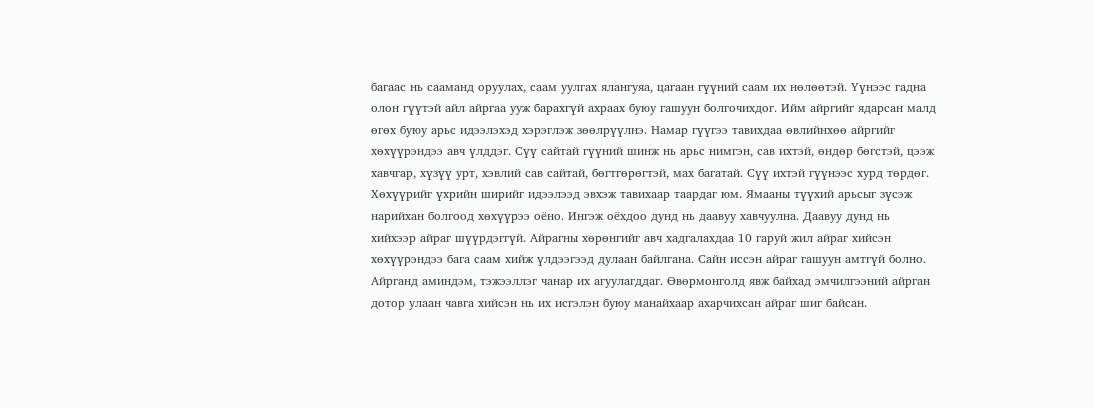багаас нь сааманд оруулах, саам уулгах ялангуяа, цагаан гүүний саам их нөлөөтэй. Үүнээс гадна олон гүүтэй айл айргаа ууж барахгүй ахраах буюу гашуун болгочихдог. Ийм айргийг ядарсан малд өгөх буюу арьс идээлэхэд хэрэглэж зөөлрүүлнэ. Намар гүүгээ тавихдаа өвлийнхөө айргийг хөхүүрэндээ авч үлддэг. Сүү сайтай гүүний шинж нь арьс нимгэн, сав ихтэй, өндөр бөгстэй, цээж хавчгар, хүзүү урт, хэвлий сав сайтай, бөгтгөрөгтэй, мах багатай. Сүү ихтэй гүүнээс хурд төрдөг. Хөхүүрийг үхрийн ширийг идээлээд эвхэж тавихаар таардаг юм. Ямааны түүхий арьсыг зүсэж нарийхан болгоод хөхүүрээ оёно. Ингэж оёхдоо дунд нь даавуу хавчуулна. Даавуу дунд нь хийхээр айраг шүүрдэггүй. Айрагны хөрөнгийг авч хадгалахдаа 10 гаруй жил айраг хийсэн хөхүүрэндээ бага саам хийж үлдээгээд дулаан байлгана. Сайн иссэн айраг гашуун амтгүй болно. Айрганд аминдэм, тэжээллэг чанар их агуулагддаг. Өвөрмонголд явж байхад эмчилгээний айрган дотор улаан чавга хийсэн нь их исгэлэн буюу манайхаар ахарчихсан айраг шиг байсан.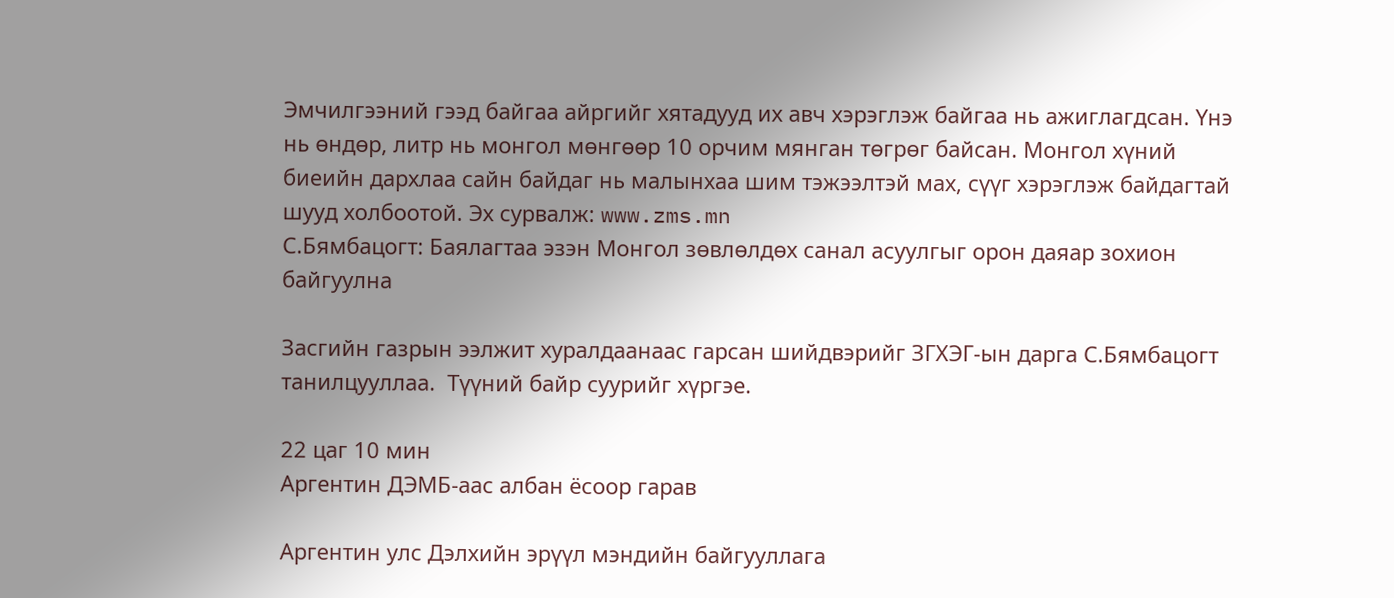Эмчилгээний гээд байгаа айргийг хятадууд их авч хэрэглэж байгаа нь ажиглагдсан. Үнэ нь өндөр, литр нь монгол мөнгөөр 10 орчим мянган төгрөг байсан. Монгол хүний биеийн дархлаа сайн байдаг нь малынхаа шим тэжээлтэй мах, сүүг хэрэглэж байдагтай шууд холбоотой. Эх сурвалж: www.zms.mn
С.Бямбацогт: Баялагтаа эзэн Монгол зөвлөлдөх санал асуулгыг орон даяар зохион байгуулна

Засгийн газрын ээлжит хуралдаанаас гарсан шийдвэрийг ЗГХЭГ-ын дарга С.Бямбацогт танилцууллаа.  Түүний байр суурийг хүргэе.

22 цаг 10 мин
Аргентин ДЭМБ-аас албан ёсоор гарав

Аргентин улс Дэлхийн эрүүл мэндийн байгууллага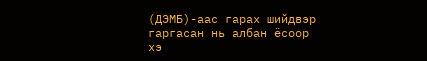(ДЭМБ)-аас гарах шийдвэр гаргасан нь албан ёсоор хэ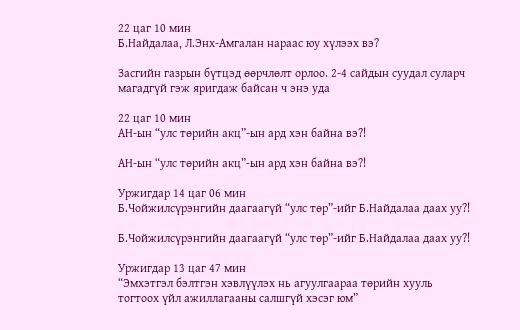22 цаг 10 мин
Б.Найдалаа, Л.Энх-Амгалан нараас юу хүлээх вэ?

Засгийн газрын бүтцэд өөрчлөлт орлоо. 2-4 сайдын суудал суларч магадгүй гэж яригдаж байсан ч энэ уда

22 цаг 10 мин
АН-ын “улс төрийн акц”-ын ард хэн байна вэ?!

АН-ын “улс төрийн акц”-ын ард хэн байна вэ?!

Уржигдар 14 цаг 06 мин
Б.Чойжилсүрэнгийн даагаагүй “улс төр”-ийг Б.Найдалаа даах уу?!

Б.Чойжилсүрэнгийн даагаагүй “улс төр”-ийг Б.Найдалаа даах уу?!

Уржигдар 13 цаг 47 мин
“Эмхэтгэл бэлтгэн хэвлүүлэх нь агуулгаараа төрийн хууль тогтоох үйл ажиллагааны салшгүй хэсэг юм”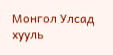Монгол Улсад хууль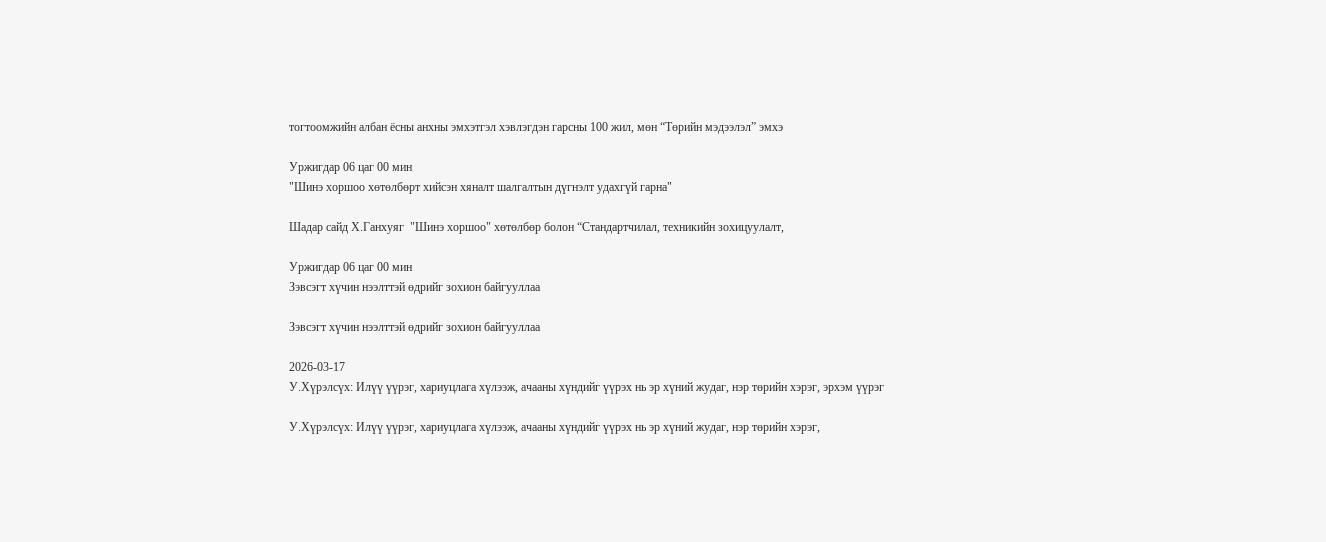тогтоомжийн албан ёсны анхны эмхэтгэл хэвлэгдэн гарсны 100 жил, мөн “Төрийн мэдээлэл” эмхэ

Уржигдар 06 цаг 00 мин
"Шинэ хоршоо хөтөлбөрт хийсэн хяналт шалгалтын дүгнэлт удахгүй гарна"

Шадар сайд Х.Ганхуяг  "Шинэ хоршоо" хөтөлбөр болон “Стандартчилал, техникийн зохицуулалт,

Уржигдар 06 цаг 00 мин
Зэвсэгт хүчин нээлттэй өдрийг зохион байгууллаа

Зэвсэгт хүчин нээлттэй өдрийг зохион байгууллаа

2026-03-17
У.Хүрэлсүх: Илүү үүрэг, хариуцлага хүлээж, ачааны хүндийг үүрэх нь эр хүний жудаг, нэр төрийн хэрэг, эрхэм үүрэг

У.Хүрэлсүх: Илүү үүрэг, хариуцлага хүлээж, ачааны хүндийг үүрэх нь эр хүний жудаг, нэр төрийн хэрэг,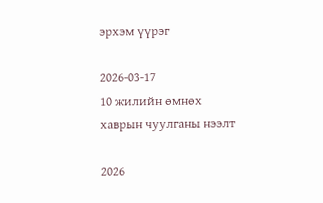эрхэм үүрэг

2026-03-17
10 жилийн өмнөх хаврын чуулганы нээлт

2026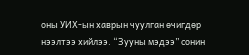оны УИХ-ын хаврын чуулган өчигдөр нээлтээ хийлээ. “Зууны мэдээ” сонин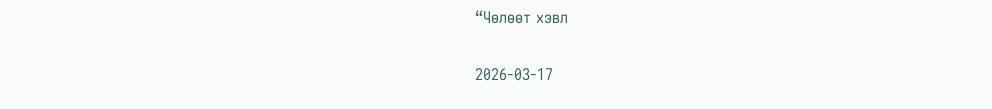“Чөлөөт хэвл

2026-03-17